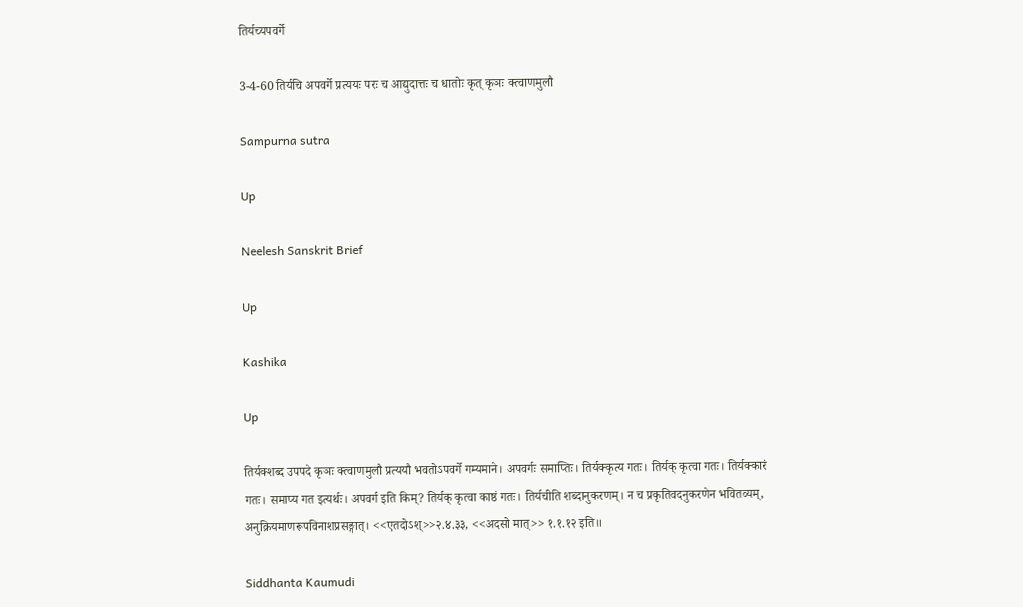तिर्यच्यपवर्गे

3-4-60 तिर्यचि अपवर्गे प्रत्ययः परः च आद्युदात्तः च धातोः कृत् कृञः क्त्वाणमुलौ

Sampurna sutra

Up

Neelesh Sanskrit Brief

Up

Kashika

Up

तिर्यक्शब्द उपपदे कृञः क्त्वाणमुलौ प्रत्ययौ भवतोऽपवर्गे गम्यमाने। अपवर्गः समाप्तिः। तिर्यक्कृत्य गतः। तिर्यक् कृत्वा गतः। तिर्यक्कारं गतः। समाप्य गत इत्यर्थः। अपवर्ग इति किम्? तिर्यक् कृत्वा काष्ठं गतः। तिर्यचीति शब्दानुकरणम्। न च प्रकृतिवदनुकरणेन भवितव्यम्, अनुक्रियमाणरूपविनाशप्रसङ्गात्। <<एतदोऽश्>>२.४.३३, <<अदसो मात्>> १.१.१२ इति॥

Siddhanta Kaumudi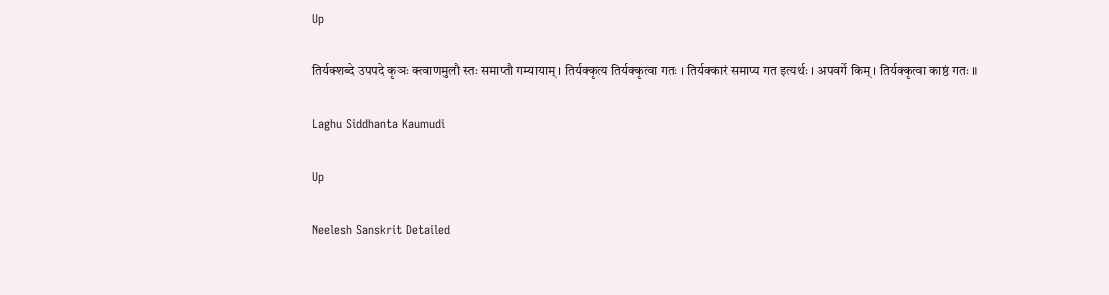Up

तिर्यक्शब्दे उपपदे कृञः क्त्वाणमुलौ स्तः समाप्तौ गम्यायाम् । तिर्यक्कृत्य तिर्यक्कृत्वा गतः । तिर्यक्कारं समाप्य गत इत्यर्थः । अपवर्गे किम् । तिर्यक्कृत्वा काष्ठं गतः ॥

Laghu Siddhanta Kaumudi

Up

Neelesh Sanskrit Detailed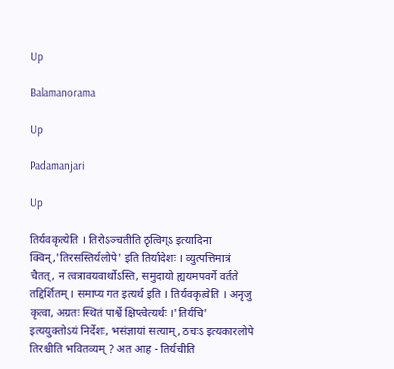Up

Balamanorama

Up

Padamanjari

Up

तिर्यवकृत्येति । तिरोऽञ्चतीति ठृत्विग्ऽ इत्यादिना क्विन्,'तिरसस्तिर्यलोपे' इति तिर्यादेशः । व्युत्पत्तिमात्रं चैतत्, न त्वत्रावयवार्थोऽस्ति, समुदायो ह्ययमपवर्गे वर्तते तद्दिर्शितम् । समाप्य गत इत्यर्थ इति । तिर्यवकृत्वेति । अनृजु कृत्वा, अग्रतः स्थितं पार्श्वे क्षिप्त्वेत्यर्थः ।'तिर्यचि' इत्ययुक्तोऽयं निर्देशः, भसंज्ञायां सत्याम्, ठचःऽ इत्यकारलोपे तिरश्चीति भवितव्यम् ? अत आह - तिर्यचीति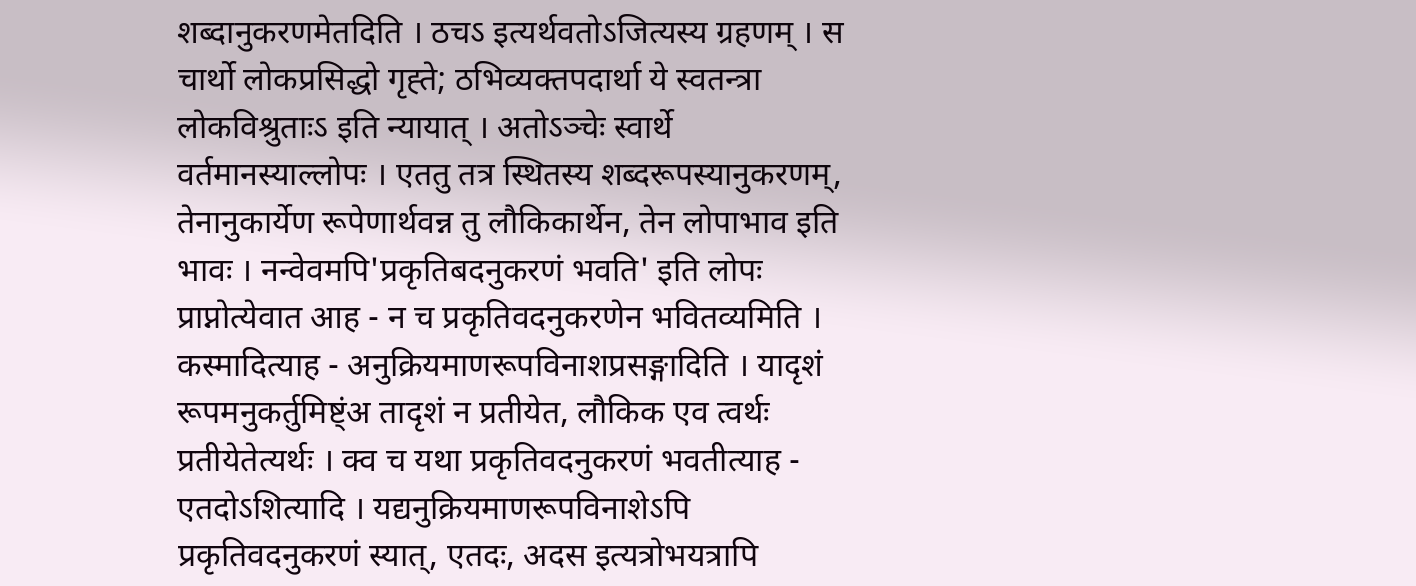शब्दानुकरणमेतदिति । ठचऽ इत्यर्थवतोऽजित्यस्य ग्रहणम् । स चार्थो लोकप्रसिद्धो गृह्ते; ठभिव्यक्तपदार्था ये स्वतन्त्रा लोकविश्रुताःऽ इति न्यायात् । अतोऽञ्चेः स्वार्थे वर्तमानस्याल्लोपः । एततु तत्र स्थितस्य शब्दरूपस्यानुकरणम्, तेनानुकार्येण रूपेणार्थवन्न तु लौकिकार्थेन, तेन लोपाभाव इति भावः । नन्वेवमपि'प्रकृतिबदनुकरणं भवति' इति लोपः प्राप्नोत्येवात आह - न च प्रकृतिवदनुकरणेन भवितव्यमिति । कस्मादित्याह - अनुक्रियमाणरूपविनाशप्रसङ्गादिति । यादृशं रूपमनुकर्तुमिष्ट्ंअ तादृशं न प्रतीयेत, लौकिक एव त्वर्थः प्रतीयेतेत्यर्थः । क्व च यथा प्रकृतिवदनुकरणं भवतीत्याह - एतदोऽशित्यादि । यद्यनुक्रियमाणरूपविनाशेऽपि प्रकृतिवदनुकरणं स्यात्, एतदः, अदस इत्यत्रोभयत्रापि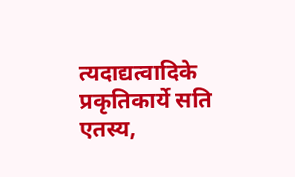त्यदाद्यत्वादिके प्रकृतिकार्ये सति एतस्य,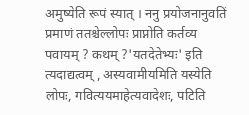अमुष्येति रूपं स्यात् । ननु प्रयोजनानुवतिं प्रमाणं ततश्चेल्लोपः प्राप्नोति कर्तव्य पवायम् ? कथम् ?'यतदेतेभ्यः' इति त्यदाद्यत्वम् , अस्यवामीयमिति यस्येति लोपः, गवित्ययमाहेत्यवादेशः, पटिति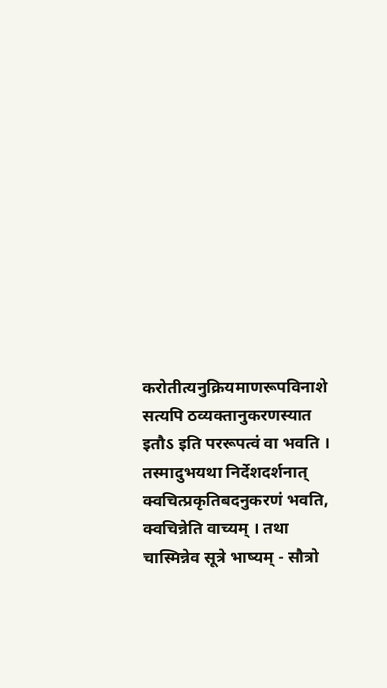करोतीत्यनुक्रियमाणरूपविनाशे सत्यपि ठव्यक्तानुकरणस्यात इतौऽ इति पररूपत्वं वा भवति । तस्मादुभयथा निर्देशदर्शनात् क्वचित्प्रकृतिबदनुकरणं भवति, क्वचिन्नेति वाच्यम् । तथा चास्मिन्नेव सूत्रे भाष्यम् - सौत्रो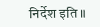निर्देश इति ॥